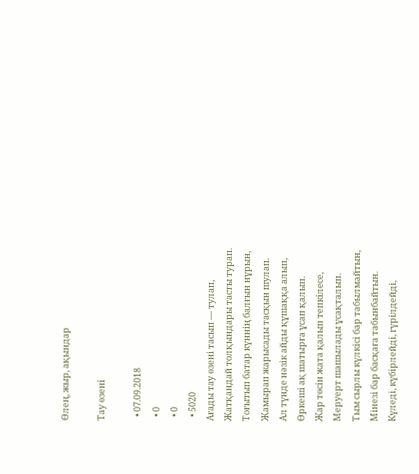Өлең, жыр, ақындар

Тау өзені

  • 07.09.2018
  • 0
  • 0
  • 5020
Ағады тау өзені тасып — тулап,
Жатқандай толқындары тасты турап.
Тоғытып батар күннің балғын нұрын,
Жамырап жарысады тасқын шулап.
Ал түнде нәзік айды құшаққа алып,
Өркеші ақ шатырға ұсап қалып.
Жар төсін жата қалып тепкілесе,
Меруерт шашылады ұсақталып.
Тым сырлы күлкісі бар табылмайтын,
Мінезі бар басқаға табынбайтын.
Күледі, күбірлейді, гүрілдейді,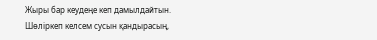Жыры бар кеудеңе кеп дамылдайтын.
Шөліркеп келсем сусын қандырасың,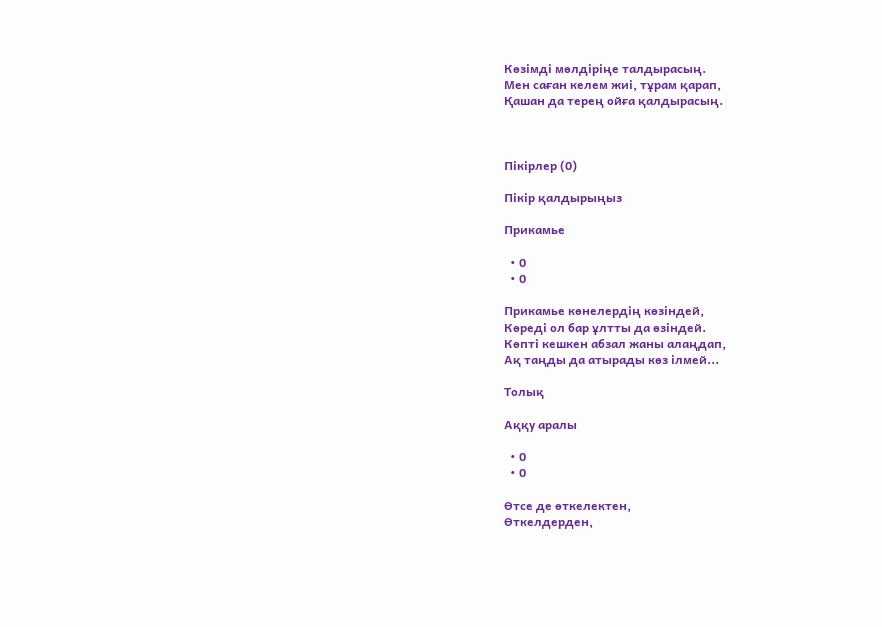Көзімді мөлдіріңе талдырасың.
Мен саған келем жиі, тұрам қарап,
Қашан да терең ойға қалдырасың.



Пікірлер (0)

Пікір қалдырыңыз

Прикамье

  • 0
  • 0

Прикамье көнелердің көзіндей,
Көреді ол бар ұлтты да өзіндей.
Көпті кешкен абзал жаны алаңдап,
Ақ таңды да атырады көз ілмей...

Толық

Аққу аралы

  • 0
  • 0

Өтсе де өткелектен,
Өткелдерден,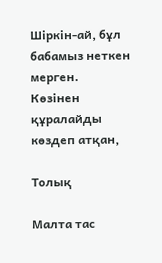Шіркін-ай, бұл бабамыз неткен мерген.
Көзінен құралайды көздеп атқан,

Толық

Малта тас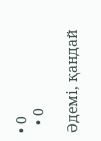• 0
  • 0

Әдемі, қандай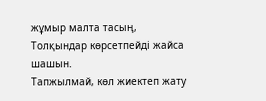жұмыр малта тасың,
Толқындар көрсетпейді жайса шашын.
Тапжылмай, көл жиектеп жату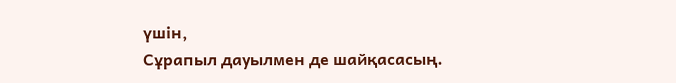үшін,
Сұрапыл дауылмен де шайқасасың.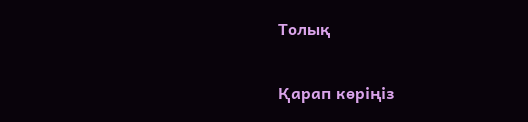Толық

Қарап көріңіз